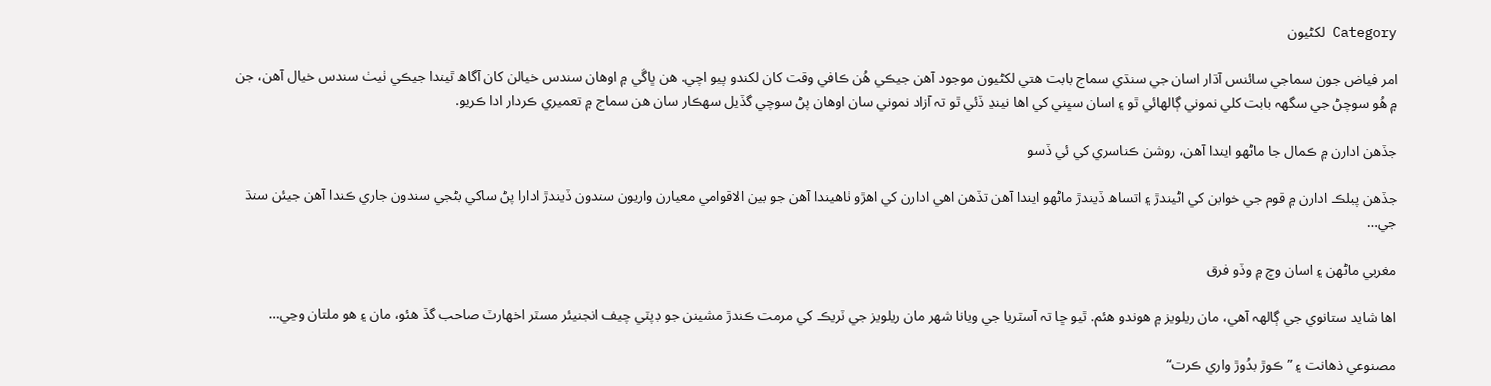Category لکڻيون

امر فياض جون سماجي سائنس آڌار اسان جي سنڌي سماج بابت ھتي لکڻيون موجود آھن جيڪي ھُن ڪافي وقت کان لکندو پيو اچي. ھن ڀاڱي ۾ اوھان سندس خيالن کان آگاھ ٿيندا جيڪي ٺيٺ سندس خيال آھن، جن ۾ ھُو سوچڻ جي سگهہ بابت کلي نموني ڳالهائي ٿو ۽ اسان سڀني کي اھا نينڍ ڏئي ٿو تہ آزاد نموني سان اوھان پڻ سوچي گڏيل سھڪار سان ھن سماج ۾ تعميري ڪردار ادا ڪريو.

جڏھن ادارن ۾ ڪمال جا ماڻهو ايندا آھن، روشن ڪناسري کي ئي ڏسو

جڏھن پبلڪ ادارن ۾ قوم جي خوابن کي اڻيندڙ ۽ اتساھ ڏيندڙ ماڻهو ايندا آھن تڏھن اھي ادارن کي اھڙو ٺاھيندا آھن جو بين الاقوامي معيارن واريون سندون ڏيندڙ ادارا پڻ ساکي بڻجي سندون جاري ڪندا آھن جيئن سنڌ جي…

مغربي ماڻهن ۽ اسان وچ ۾ وڏو فرق

اھا شايد ستانوي جي ڳالهہ آهي، مان ريلويز ۾ هوندو هئم. ٿيو ڇا تہ آسٽريا جي ويانا شھر مان ريلويز جي ٽريڪ کي مرمت ڪندڙ مشينن جو ڊپٽي چيف انجنيئر مسٽر اخھارٽ صاحب گڏ هئو، مان ۽ هو ملتان وڃي…

مصنوعي ذھانت ۽ ”ڪوڙ بدُوڙ واري ڪرت“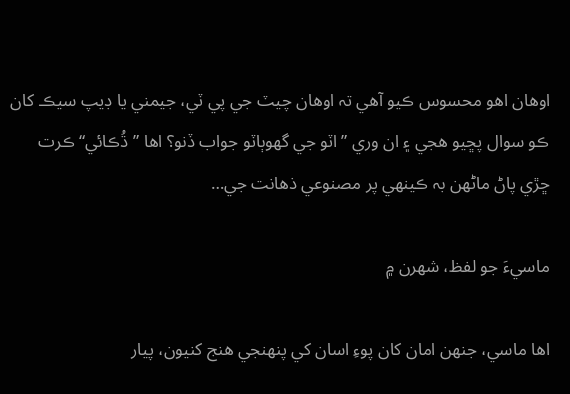اوھان اھو محسوس ڪيو آھي تہ اوھان چيٽ جي پي ٽي، جيمني يا ڊيپ سيڪ کان ڪو سوال پڇيو ھجي ۽ ان وري ”اٽو جي گهوٻاٽو جواب ڏنو؟ اھا ”ڌُڪائي“ ڪرت ڇڙي پاڻ ماڻهن بہ ڪينهي پر مصنوعي ذھانت جي…

ماسيءَ جو لفظ، شھرن ۾

اھا ماسي، جنھن امان کان پوءِ اسان کي پنھنجي ھنج کنيون، پيار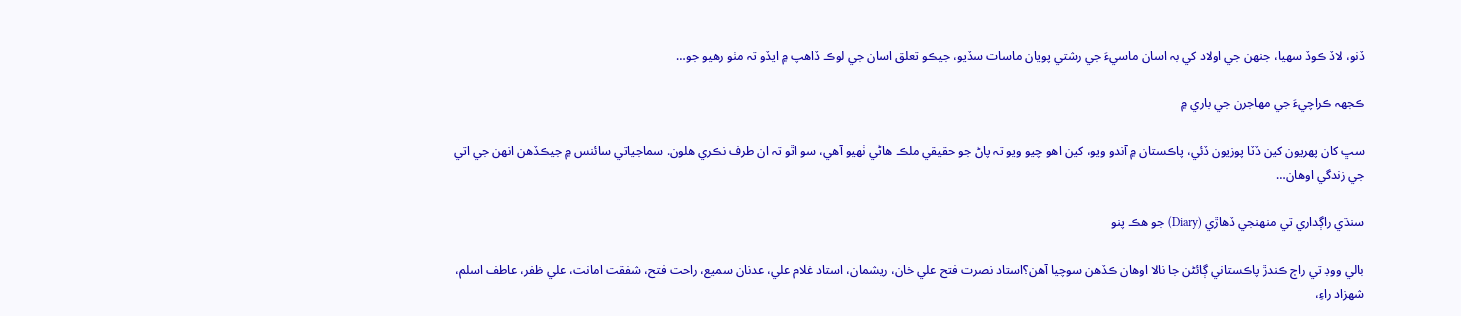ڏنو، لاڏ ڪوڏ سھيا، جنھن جي اولاد کي بہ اسان ماسيءَ جي رشتي پويان ماسات سڏيو، جيڪو تعلق اسان جي لوڪ ڏاھپ ۾ ايڏو تہ مٺو رھيو جو…

ڪجهہ ڪراچيءَ جي مھاجرن جي باري ۾

سڀ کان پھريون کين ڏٽا پوزيون ڏئي، پاڪستان ۾ آندو ويو، کين اهو چيو ويو تہ پاڻ جو حقيقي ملڪ هاڻي ٺهيو آهي، سو اٿو تہ ان طرف نڪري هلون. سماجياتي سائنس ۾ جيڪڏهن انهن جي اتي جي زندگي اوهان…

سنڌي راڳداري تي منھنجي ڏھاڙي (Diary) جو ھڪ پنو

بالي ووڊ تي راڄ ڪندڙ پاڪستاني ڳائڻن جا نالا اوھان ڪڏھن سوچيا آھن؟استاد نصرت فتح علي خان، ريشمان، استاد غلام علي، عدنان سميع، راحت فتح، شفقت امانت، علي ظفر، عاطف اسلم، شھزاد راءِ،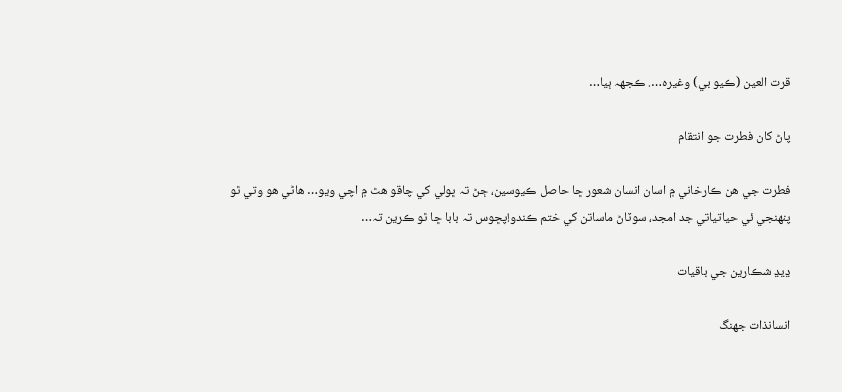قرت العين (ڪيو بي) وغيرہ…. ڪجهہ ٻيا…

پاڻ کان فطرت جو انتقام

فطرت جي هن ڪارخاني ۾ اسان انسان شعور ڇا حاصل ڪيوسين، ڄڻ تہ ڀولي کي چاقو هٿ ۾ اچي ويو… هاڻي هو وتي ٿو پنھنجي ئي حياتياتي جد امجد، سوٽاڻ ماساتن کي ختم ڪندو!پڇوس تہ بابا ڇا ٿو ڪرين تہ…

ڍيڍ شڪارين جي باقيات

انسانذات جهنگ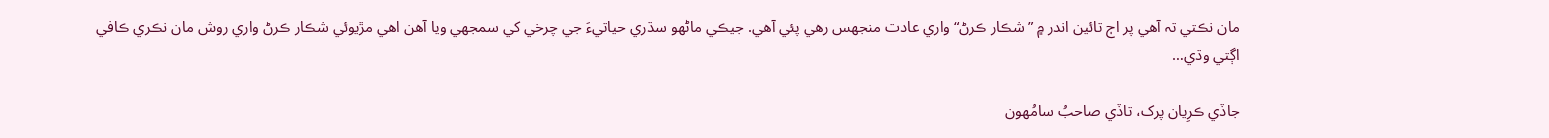مان نڪتي تہ آهي پر اڄ تائين اندر ۾ ”شڪار ڪرڻ“ واري عادت منجهس رهي پئي آهي. جيڪي ماڻهو سڌري حياتيءَ جي چرخي کي سمجهي ويا آهن اهي مڙيوئي شڪار ڪرڻ واري روش مان نڪري ڪافي اڳتي وڌي…

جاڏي ڪرِيان پرک، تاڏي صاحبُ سامُهون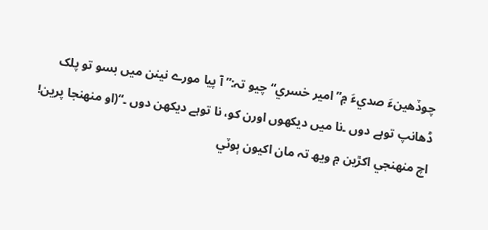چوڏهينءَ صديءَ ۾”امير خسري“ چيو تہ:”آ پیا مورے نینن میں بسو تو پلک ڈھانپ توہے دوں ۔نا میں دیکھوں اورن کو، نا توہے دیکھن دوں ۔“(او منھنجا پرين! اچ منھنجي اکڙين ۾ ويھ تہ مان اکيون ٻوٽي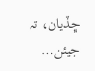ڇڏيان، تہ جيئن…